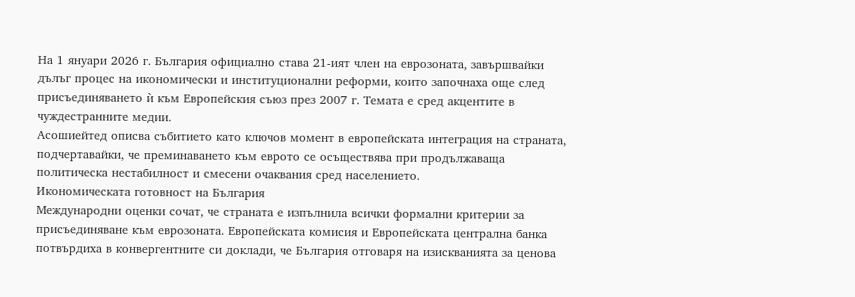На 1 януари 2026 г. България официално става 21-ият член на еврозоната, завършвайки дълъг процес на икономически и институционални реформи, които започнаха още след присъединяването ѝ към Европейския съюз през 2007 г. Темата е сред акцентите в чуждестранните медии.
Асошиейтед описва събитието като ключов момент в европейската интеграция на страната, подчертавайки, че преминаването към еврото се осъществява при продължаваща политическа нестабилност и смесени очаквания сред населението.
Икономическата готовност на България
Международни оценки сочат, че страната е изпълнила всички формални критерии за присъединяване към еврозоната. Европейската комисия и Европейската централна банка потвърдиха в конвергентните си доклади, че България отговаря на изискванията за ценова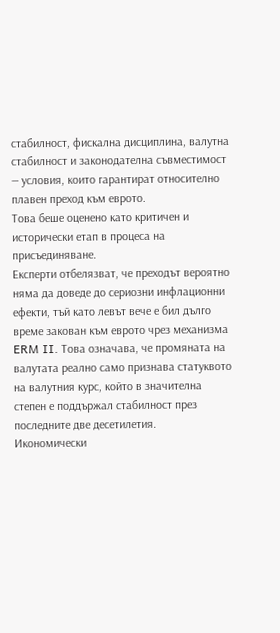стабилност, фискална дисциплина, валутна стабилност и законодателна съвместимост — условия, които гарантират относително плавен преход към еврото.
Това беше оценено като критичен и исторически етап в процеса на присъединяване.
Експерти отбелязват, че преходът вероятно няма да доведе до сериозни инфлационни ефекти, тъй като левът вече е бил дълго време закован към еврото чрез механизма ERM II. Това означава, че промяната на валутата реално само признава статуквото на валутния курс, който в значителна степен е поддържал стабилност през последните две десетилетия.
Икономически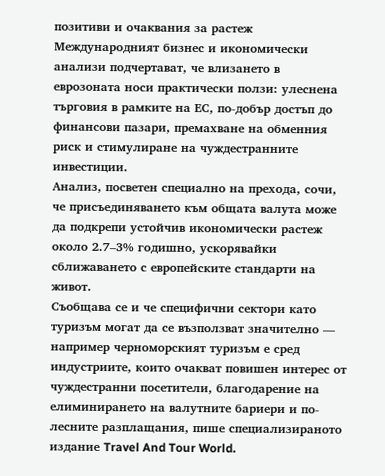позитиви и очаквания за растеж
Международният бизнес и икономически анализи подчертават, че влизането в еврозоната носи практически ползи: улеснена търговия в рамките на ЕС, по-добър достъп до финансови пазари, премахване на обменния риск и стимулиране на чуждестранните инвестиции.
Анализ, посветен специално на прехода, сочи, че присъединяването към общата валута може да подкрепи устойчив икономически растеж около 2.7–3% годишно, ускорявайки сближаването с европейските стандарти на живот.
Съобщава се и че специфични сектори като туризъм могат да се възползват значително — например черноморският туризъм е сред индустриите, които очакват повишен интерес от чуждестранни посетители, благодарение на елиминирането на валутните бариери и по-лесните разплащания, пише специализираното издание Travel And Tour World.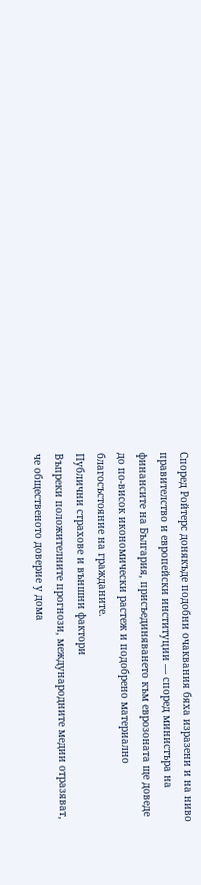Според Ройтерс донякъде подобни очаквания бяха изразени и на ниво правителство и европейски институции — според министъра на финансите на България, присъединяването към еврозоната ще доведе до по-висок икономически растеж и подобрено материално благосъстояние на гражданите.
Публични страхове и външни фактори
Въпреки положителните прогнози, международните медии отразяват, че общественото доверие у дома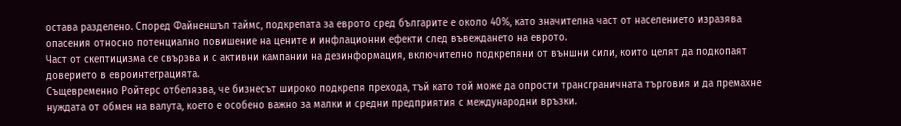остава разделено. Според Файненшъл таймс, подкрепата за еврото сред българите е около 40%, като значителна част от населението изразява опасения относно потенциално повишение на цените и инфлационни ефекти след въвеждането на еврото.
Част от скептицизма се свързва и с активни кампании на дезинформация, включително подкрепяни от външни сили, които целят да подкопаят доверието в евроинтеграцията.
Същевременно Ройтерс отбелязва, че бизнесът широко подкрепя прехода, тъй като той може да опрости трансграничната търговия и да премахне нуждата от обмен на валута, което е особено важно за малки и средни предприятия с международни връзки.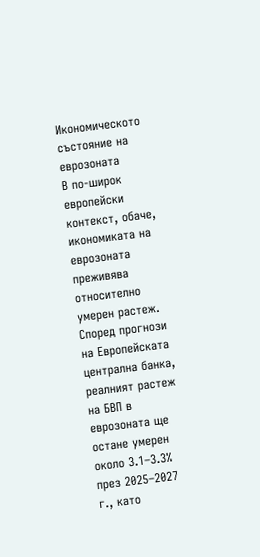Икономическото състояние на еврозоната
В по-широк европейски контекст, обаче, икономиката на еврозоната преживява относително умерен растеж. Според прогнози на Европейската централна банка, реалният растеж на БВП в еврозоната ще остане умерен около 3.1–3.3% през 2025–2027 г., като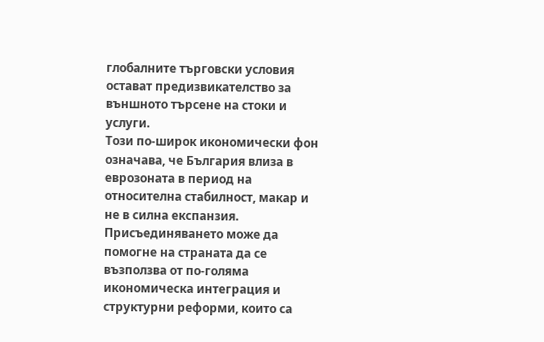глобалните търговски условия остават предизвикателство за външното търсене на стоки и услуги.
Този по-широк икономически фон означава, че България влиза в еврозоната в период на относителна стабилност, макар и не в силна експанзия. Присъединяването може да помогне на страната да се възползва от по-голяма икономическа интеграция и структурни реформи, които са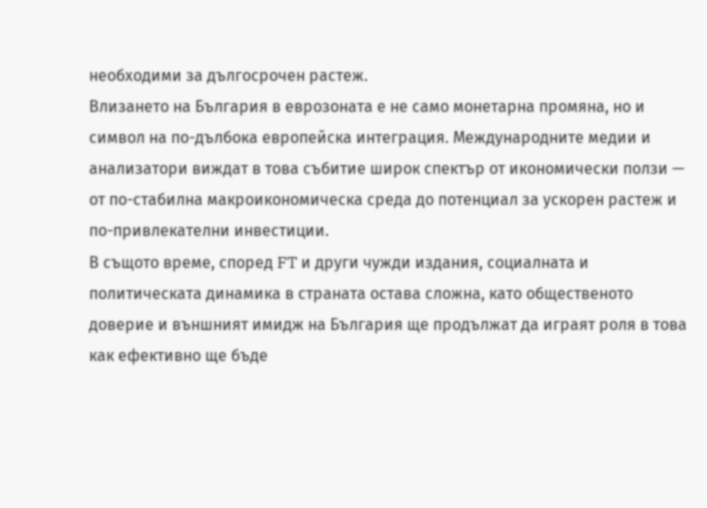необходими за дългосрочен растеж.
Влизането на България в еврозоната е не само монетарна промяна, но и символ на по-дълбока европейска интеграция. Международните медии и анализатори виждат в това събитие широк спектър от икономически ползи — от по-стабилна макроикономическа среда до потенциал за ускорен растеж и по-привлекателни инвестиции.
В същото време, според FT и други чужди издания, социалната и политическата динамика в страната остава сложна, като общественото доверие и външният имидж на България ще продължат да играят роля в това как ефективно ще бъде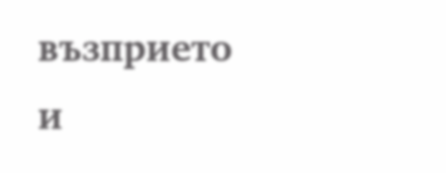възприето и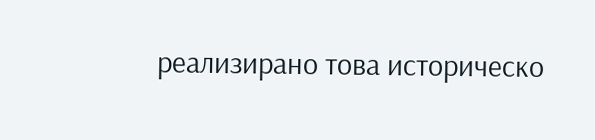реализирано това историческо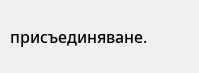присъединяване.